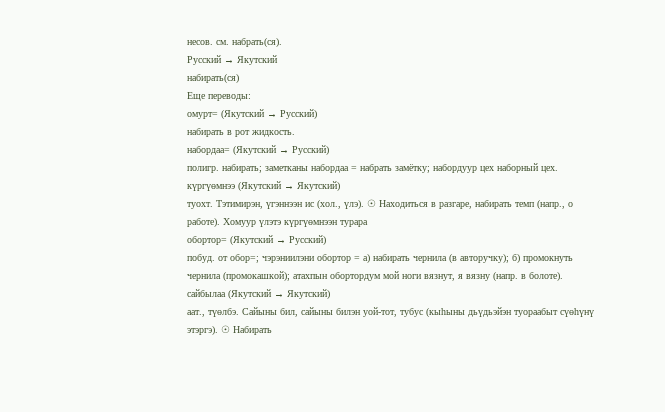несов. см. набрать(ся).
Русский → Якутский
набирать(ся)
Еще переводы:
омурт= (Якутский → Русский)
набирать в рот жидкость.
набордаа= (Якутский → Русский)
полигр. набирать; заметканы набордаа = набрать замётку; набордуур цех наборный цех.
күргүөмнээ (Якутский → Якутский)
туохт. Тэтимирэн, үгэннээн ис (хол., үлэ). ☉ Находиться в разгаре, набирать темп (напр., о работе). Хомуур үлэтэ күргүөмнээн турара
обортор= (Якутский → Русский)
побуд. от обор=; чэрэниилэни обортор = а) набирать чернила (в авторучку); б) промокнуть чернила (промокашкой); атахпын обортордум мой ноги вязнут, я вязну (напр. в болоте).
сайбылаа (Якутский → Якутский)
аат., түөлбэ. Сайыны бил, сайыны билэн уой-тот, тубус (кыһыны дьүдьэйэн туораабыт сүөһүнү этэргэ). ☉ Набирать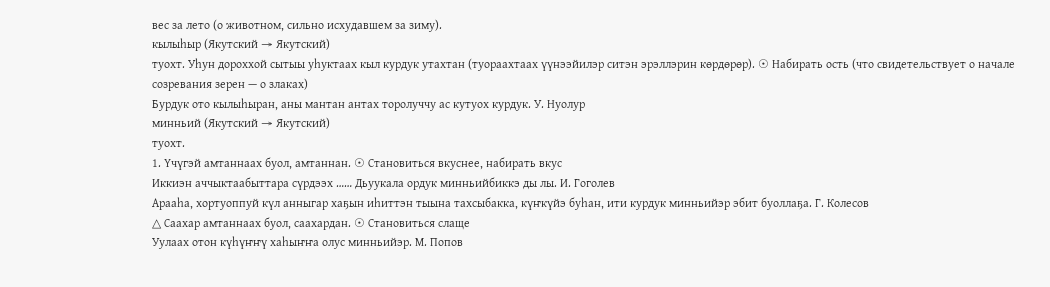вес за лето (о животном, сильно исхудавшем за зиму).
кылыһыр (Якутский → Якутский)
туохт. Уһун дороххой сытыы уһуктаах кыл курдук утахтан (туораахтаах үүнээйилэр ситэн эрэллэрин көрдөрөр). ☉ Набирать ость (что свидетельствует о начале созревания зерен — о злаках)
Бурдук ото кылыһыран, аны мантан антах торолуччу ас кутуох курдук. У. Нуолур
минньий (Якутский → Якутский)
туохт.
1. Үчүгэй амтаннаах буол, амтаннан. ☉ Становиться вкуснее, набирать вкус
Иккиэн аччыктаабыттара сүрдээх …… Дьуукала ордук минньийбиккэ ды лы. И. Гоголев
Арааһа, хортуоппуй күл анныгар хаҕын иһиттэн тыына тахсыбакка, күҥкүйэ буһан, ити курдук минньийэр эбит буоллаҕа. Г. Колесов
△ Саахар амтаннаах буол, саахардан. ☉ Становиться слаще
Уулаах отон күһүҥҥү хаһыҥҥа олус минньийэр. М. Попов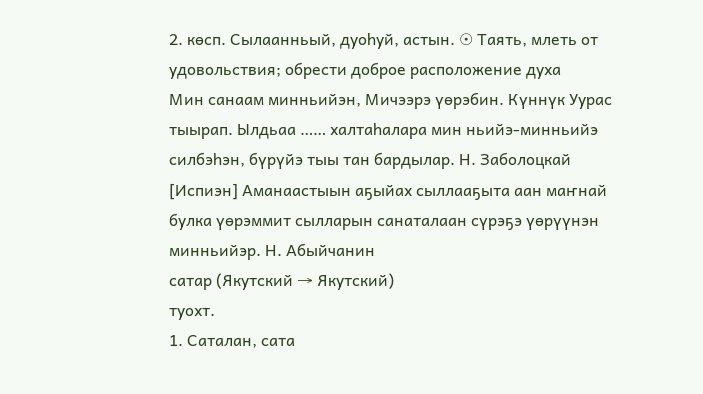2. көсп. Сылаанньый, дуоһуй, астын. ☉ Таять, млеть от удовольствия; обрести доброе расположение духа
Мин санаам минньийэн, Мичээрэ үөрэбин. Күннүк Уурас тыырап. Ылдьаа …… халтаһалара мин ньийэ-минньийэ силбэһэн, бүрүйэ тыы тан бардылар. Н. Заболоцкай
[Испиэн] Аманаастыын аҕыйах сыллааҕыта аан маҥнай булка үөрэммит сылларын санаталаан сүрэҕэ үөрүүнэн минньийэр. Н. Абыйчанин
сатар (Якутский → Якутский)
туохт.
1. Саталан, сата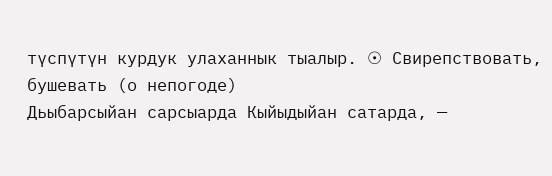түспүтүн курдук улаханнык тыалыр. ☉ Свирепствовать, бушевать (о непогоде)
Дьыбарсыйан сарсыарда Кыйыдыйан сатарда, —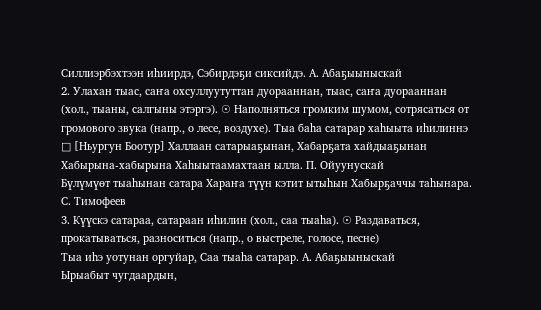Силлиэрбэхтээн иһиирдэ, Сэбирдэҕи сиксийдэ. А. Абаҕыыныскай
2. Улахан тыас, саҥа охсуллуутуттан дуорааннан, тыас, саҥа дуорааннан (хол., тыаны, салгыны этэргэ). ☉ Наполняться громким шумом, сотрясаться от громового звука (напр., о лесе, воздухе). Тыа баһа сатарар хаһыыта иһилиннэ
□ [Ньургун Боотур] Халлаан сатарыаҕынан, Хабарҕата хайдыаҕынан Хабырына-хабырына Хаһыытаамахтаан ылла. П. Ойуунускай
Бүлүмүөт тыаһынан сатара Хараҥа түүн кэтит ытыһын Хабырҕаччы таһынара. С. Тимофеев
3. Күүскэ сатараа, сатараан иһилин (хол., саа тыаһа). ☉ Раздаваться, прокатываться, разноситься (напр., о выстреле, голосе, песне)
Тыа иһэ уотунан оргуйар, Саа тыаһа сатарар. А. Абаҕыыныскай
Ырыабыт чугдаардын,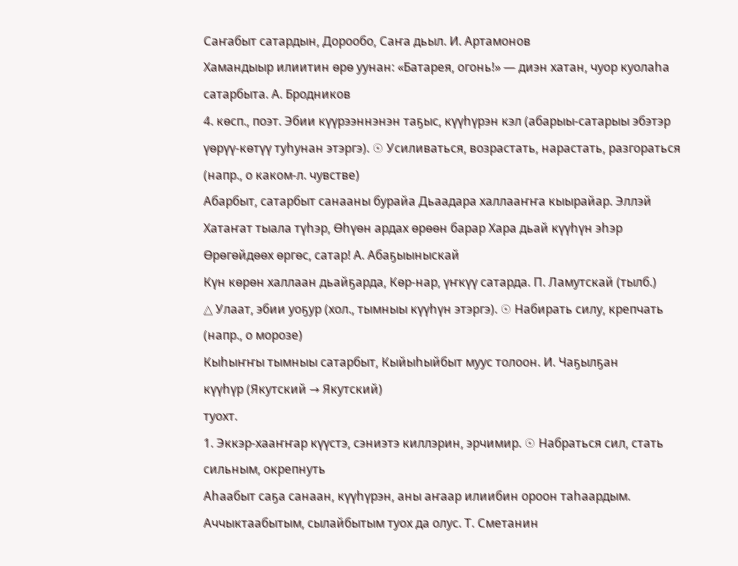Саҥабыт сатардын, Дорообо, Саҥа дьыл. И. Артамонов
Хамандыыр илиитин өрө уунан: «Батарея, огонь!» — диэн хатан, чуор куолаһа сатарбыта. А. Бродников
4. көсп., поэт. Эбии күүрээннэнэн таҕыс, күүһүрэн кэл (абарыы-сатарыы эбэтэр үөрүү-көтүү туһунан этэргэ). ☉ Усиливаться, возрастать, нарастать, разгораться (напр., о каком-л. чувстве)
Абарбыт, сатарбыт санааны бурайа Дьаадара халлааҥҥа кыырайар. Эллэй
Хатаҥат тыала түһэр, Өһүөн ардах өрөөн барар Хара дьай күүһүн эһэр Өрөгөйдөөх өргөс, сатар! А. Абаҕыыныскай
Күн көрөн халлаан дьайҕарда, Көр-нар, үҥкүү сатарда. П. Ламутскай (тылб.)
△ Улаат, эбии уоҕур (хол., тымныы күүһүн этэргэ). ☉ Набирать силу, крепчать (напр., о морозе)
Кыһыҥҥы тымныы сатарбыт, Кыйыһыйбыт муус толоон. И. Чаҕылҕан
күүһүр (Якутский → Якутский)
туохт.
1. Эккэр-хааҥҥар күүстэ, сэниэтэ киллэрин, эрчимир. ☉ Набраться сил, стать сильным, окрепнуть
Аһаабыт саҕа санаан, күүһүрэн, аны аҥаар илиибин ороон таһаардым. Аччыктаабытым, сылайбытым туох да олус. Т. Сметанин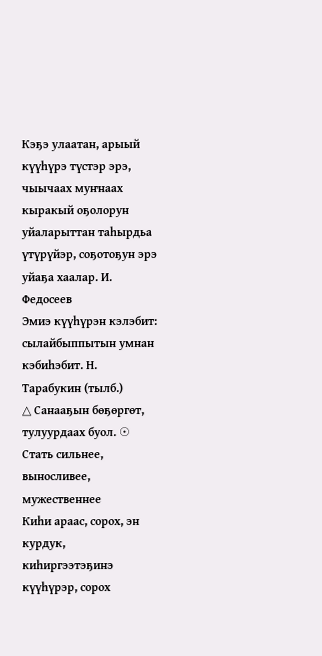Кэҕэ улаатан, арыый күүһүрэ түстэр эрэ, чыычаах муҥнаах кыракый оҕолорун уйаларыттан таһырдьа үтүрүйэр, соҕотоҕун эрэ уйаҕа хаалар. И. Федосеев
Эмиэ күүһүрэн кэлэбит: сылайбыппытын умнан кэбиһэбит. Н. Тарабукин (тылб.)
△ Санааҕын бөҕөргөт, тулуурдаах буол. ☉ Стать сильнее, выносливее, мужественнее
Киһи араас, сорох, эн курдук, киһиргээтэҕинэ күүһүрэр, сорох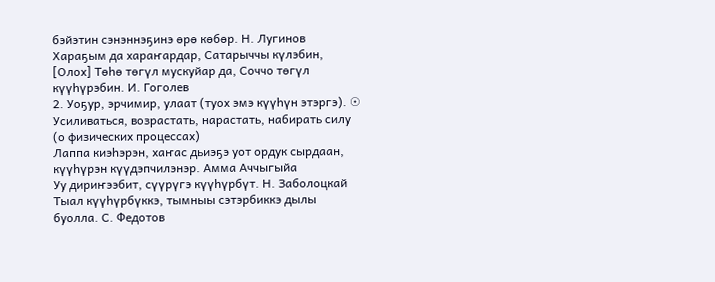бэйэтин сэнэннэҕинэ өрө көбөр. Н. Лугинов
Хараҕым да хараҥардар, Сатарыччы күлэбин, [Олох] Төһө төгүл мускуйар да, Соччо төгүл күүһүрэбин. И. Гоголев
2. Уоҕур, эрчимир, улаат (туох эмэ күүһүн этэргэ). ☉ Усиливаться, возрастать, нарастать, набирать силу (о физических процессах)
Лаппа киэһэрэн, хаҥас дьиэҕэ уот ордук сырдаан, күүһүрэн күүдэпчилэнэр. Амма Аччыгыйа
Уу дириҥээбит, сүүрүгэ күүһүрбүт. Н. Заболоцкай
Тыал күүһүрбүккэ, тымныы сэтэрбиккэ дылы буолла. С. Федотов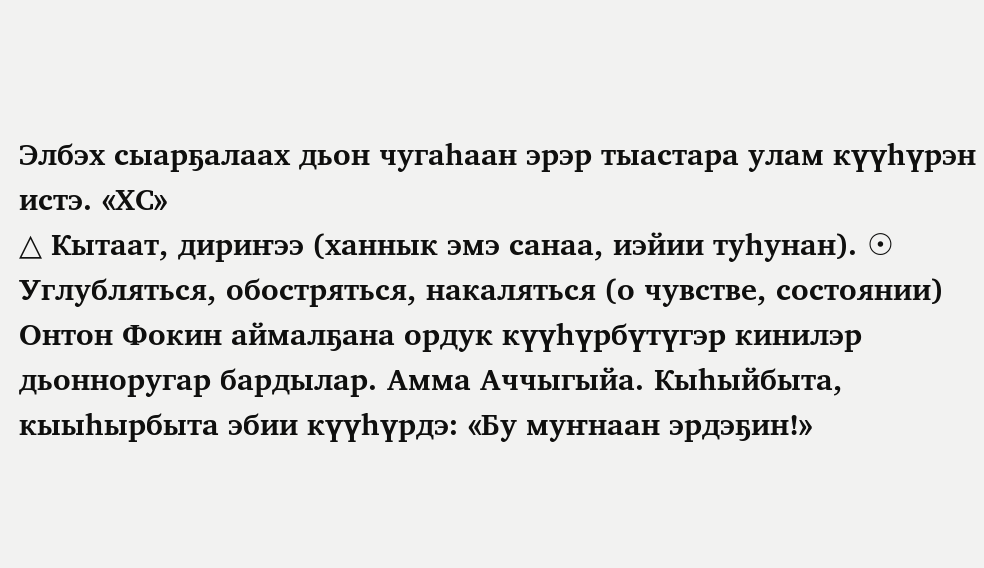Элбэх сыарҕалаах дьон чугаһаан эрэр тыастара улам күүһүрэн истэ. «ХС»
△ Кытаат, дириҥээ (ханнык эмэ санаа, иэйии туһунан). ☉ Углубляться, обостряться, накаляться (о чувстве, состоянии)
Онтон Фокин аймалҕана ордук күүһүрбүтүгэр кинилэр дьонноругар бардылар. Амма Аччыгыйа. Кыһыйбыта, кыыһырбыта эбии күүһүрдэ: «Бу муҥнаан эрдэҕин!»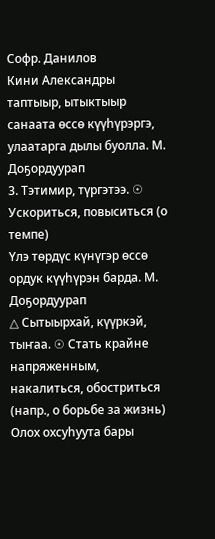Софр. Данилов
Кини Александры таптыыр, ытыктыыр санаата өссө күүһүрэргэ, улаатарга дылы буолла. М. Доҕордуурап
3. Тэтимир, түргэтээ. ☉ Ускориться, повыситься (о темпе)
Үлэ төрдүс күнүгэр өссө ордук күүһүрэн барда. М. Доҕордуурап
△ Сытыырхай, күүркэй, тыҥаа. ☉ Стать крайне напряженным, накалиться, обостриться (напр., о борьбе за жизнь)
Олох охсуһуута бары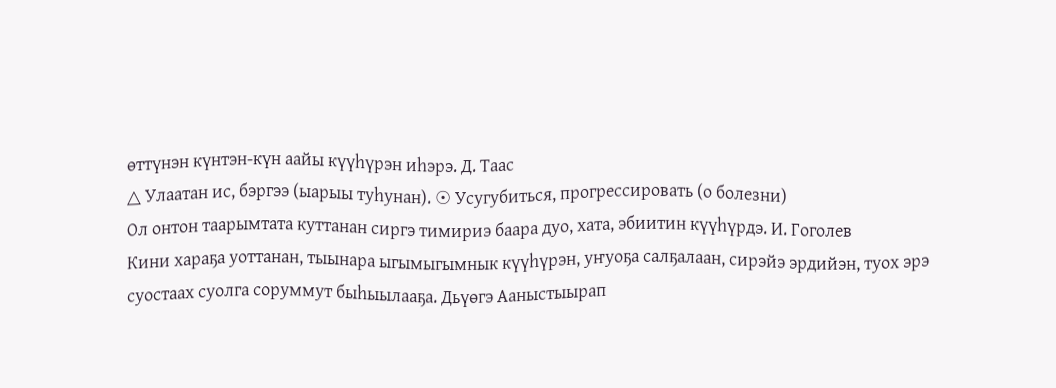өттүнэн күнтэн-күн аайы күүһүрэн иһэрэ. Д. Таас
△ Улаатан ис, бэргээ (ыарыы туһунан). ☉ Усугубиться, прогрессировать (о болезни)
Ол онтон таарымтата куттанан сиргэ тимириэ баара дуо, хата, эбиитин күүһүрдэ. И. Гоголев
Кини хараҕа уоттанан, тыынара ыгымыгымнык күүһүрэн, уҥуоҕа салҕалаан, сирэйэ эрдийэн, туох эрэ суостаах суолга соруммут быһыылааҕа. Дьүөгэ Ааныстыырап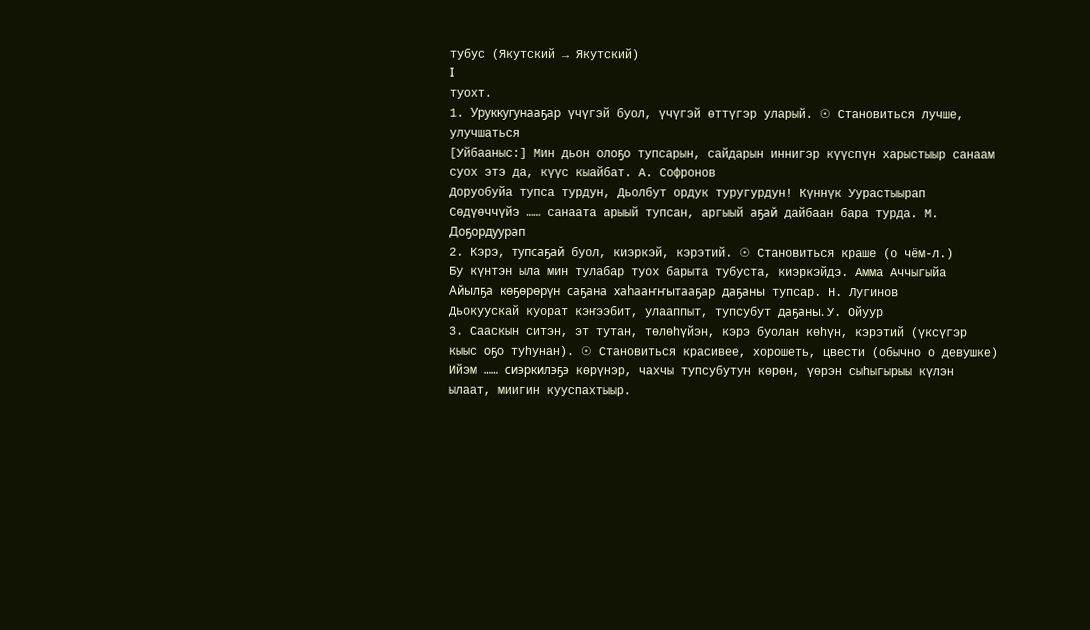тубус (Якутский → Якутский)
I
туохт.
1. Уруккугунааҕар үчүгэй буол, үчүгэй өттүгэр уларый. ☉ Становиться лучше, улучшаться
[Уйбааныс:] Мин дьон олоҕо тупсарын, сайдарын иннигэр күүспүн харыстыыр санаам суох этэ да, күүс кыайбат. А. Софронов
Доруобуйа тупса турдун, Дьолбут ордук туругурдун! Күннүк Уурастыырап
Сөдүөччүйэ …… санаата арыый тупсан, аргыый аҕай дайбаан бара турда. М. Доҕордуурап
2. Кэрэ, тупсаҕай буол, киэркэй, кэрэтий. ☉ Становиться краше (о чём-л.)
Бу күнтэн ыла мин тулабар туох барыта тубуста, киэркэйдэ. Амма Аччыгыйа
Айылҕа көҕөрөрүн саҕана хаһааҥҥытааҕар даҕаны тупсар. Н. Лугинов
Дьокуускай куорат кэҥээбит, улааппыт, тупсубут даҕаны. У. Ойуур
3. Сааскын ситэн, эт тутан, төлөһүйэн, кэрэ буолан көһүн, кэрэтий (үксүгэр кыыс оҕо туһунан). ☉ Становиться красивее, хорошеть, цвести (обычно о девушке)
Ийэм …… сиэркилэҕэ көрүнэр, чахчы тупсубутун көрөн, үөрэн сыһыгырыы күлэн ылаат, миигин кууспахтыыр.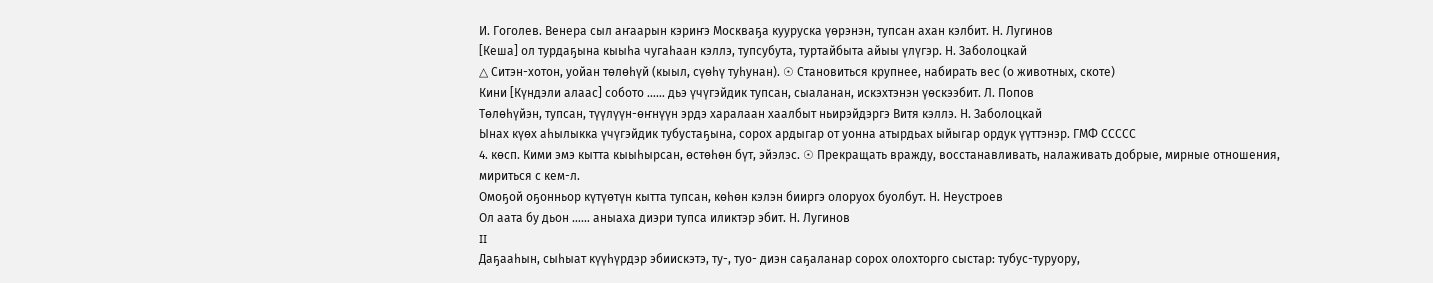И. Гоголев. Венера сыл аҥаарын кэриҥэ Москваҕа кууруска үөрэнэн, тупсан ахан кэлбит. Н. Лугинов
[Кеша] ол турдаҕына кыыһа чугаһаан кэллэ, тупсубута, туртайбыта айыы үлүгэр. Н. Заболоцкай
△ Ситэн-хотон, уойан төлөһүй (кыыл, сүөһү туһунан). ☉ Становиться крупнее, набирать вес (о животных, скоте)
Кини [Күндэли алаас] собото …… дьэ үчүгэйдик тупсан, сыаланан, искэхтэнэн үөскээбит. Л. Попов
Төлөһүйэн, тупсан, түүлүүн-өҥнүүн эрдэ харалаан хаалбыт ньирэйдэргэ Витя кэллэ. Н. Заболоцкай
Ынах күөх аһылыкка үчүгэйдик тубустаҕына, сорох ардыгар от уонна атырдьах ыйыгар ордук үүттэнэр. ГМФ ССССС
4. көсп. Кими эмэ кытта кыыһырсан, өстөһөн бүт, эйэлэс. ☉ Прекращать вражду, восстанавливать, налаживать добрые, мирные отношения, мириться с кем-л.
Омоҕой оҕонньор күтүөтүн кытта тупсан, көһөн кэлэн бииргэ олоруох буолбут. Н. Неустроев
Ол аата бу дьон …… аныаха диэри тупса иликтэр эбит. Н. Лугинов
II
Даҕааһын, сыһыат күүһүрдэр эбиискэтэ, ту-, туо- диэн саҕаланар сорох олохторго сыстар: тубус-туруору,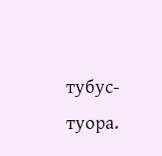тубус-туора.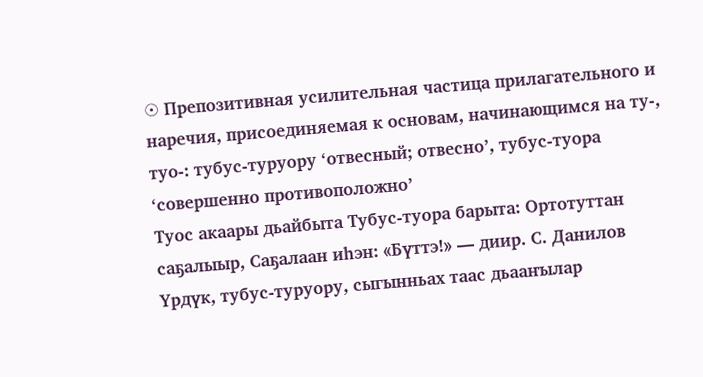☉ Препозитивная усилительная частица прилагательного и наречия, присоединяемая к основам, начинающимся на ту-, туо-: тубус-туруору ‘отвесный; отвесно’, тубус-туора ‘совершенно противоположно’
Туос акаары дьайбыта Тубус-туора барыта: Ортотуттан саҕалыыр, Саҕалаан иһэн: «Бүттэ!» — диир. С. Данилов
Үрдүк, тубус-туруору, сыгынньах таас дьааҥылар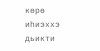көрө иһиэххэ дьикти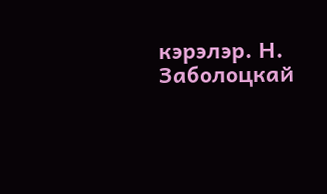кэрэлэр. Н. Заболоцкай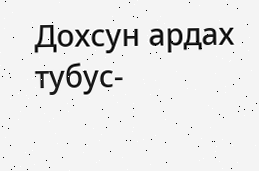Дохсун ардах тубус-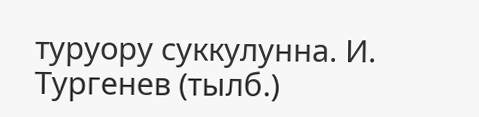туруору суккулунна. И. Тургенев (тылб.)